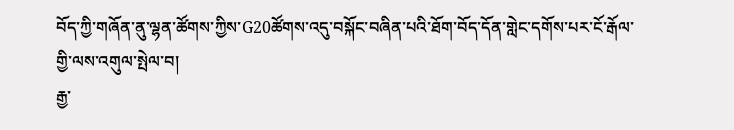བོད་ཀྱི་གཞོན་ནུ་ལྷན་ཚོགས་ཀྱིས་G20ཚོགས་འདུ་བསྐོང་བཞིན་པའི་ཐོག་བོད་དོན་གླེང་དགོས་པར་ངོ་རྒོལ་གྱི་ལས་འགུལ་སྤེལ་བ།
རྒྱ་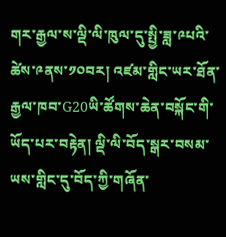གར་རྒྱལ་ས་ལྡི་ལི་ཁུལ་དུ་སྤྱི་ཟླ་༩པའི་ཚེས་༩ནས་༡༠བར། འཛམ་གླིང་ཡར་ཐོན་རྒྱལ་ཁབ་G20ཡི་ཚོགས་ཆེན་བསྐོང་གི་ཡོད་པར་བརྟེན། ལྡི་ལི་བོད་སྒར་བསམ་ཡས་གླིང་དུ་བོད་ཀྱི་གཞོན་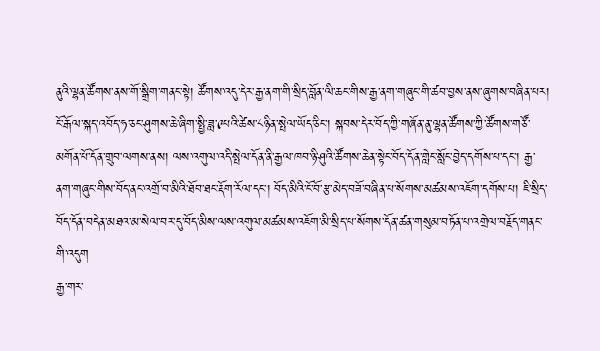ནུའི་ལྷན་ཚོགས་ནས་གོ་སྒྲིག་གནང་སྟེ། ཚོགས་འདུ་དེར་རྒྱ་ནག་གི་སྲིད་བློན་ལི་ཆང་གིས་རྒྱ་ནག་གཞུང་གི་ཚབ་བྱས་ནས་ཞུགས་བཞིན་པར། ངོ་རྒོལ་སྐད་འབོད་ཧ་ཅང་ཤུགས་ཆེ་ཞིག་སྤྱི་ཟླ་༩པའི་ཚེས་༨ཉིན་སྤེལ་ཡོད་ཅིང་། སྐབས་དེར་བོད་ཀྱི་གཞོན་ནུ་ལྷན་ཚོགས་ཀྱི་ཚོགས་གཙོ་མགོན་པོ་དོན་གྲུབ་ལགས་ནས། ལས་འགུལ་འདི་སྤེལ་དོན་ནི་རྒྱལ་ཁབ་ཉི་ཤུའི་ཚོགས་ཆེན་སྟེང་བོད་དོན་གླེང་སློང་བྱེད་དགོས་པ་དང་། རྒྱ་ནག་གཞུང་གིས་བོད་ནང་འགྲོ་བ་མིའི་ཐོབ་ཐང་རྡོག་རོལ་དང་། བོད་མིའི་ངོ་བོ་རྩ་མེད་བཟོ་བཞིན་པ་སོགས་མཚམས་འཇོག་དགོས་པ། ཇི་སྲིད་བོད་དོན་བདེན་མཐའ་མ་སེལ་བར་དུ་བོད་མིས་ལས་འགུལ་མཚམས་འཇོག་མི་སྲིད་པ་སོགས་དོན་ཚན་གསུམ་བཏོན་པ་འགྲེལ་བརྗོད་གནང་གི་འདུག
རྒྱ་གར་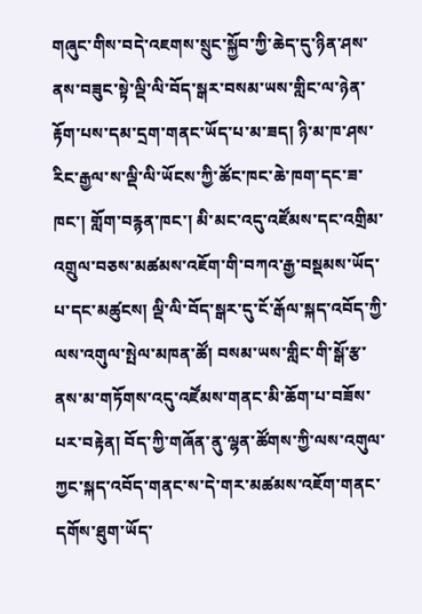གཞུང་གིས་བདེ་འཇགས་སྲུང་སྐྱོབ་ཀྱི་ཆེད་དུ་ཉིན་ཤས་ནས་བཟུང་སྟེ་ལྡི་ལི་བོད་སྒར་བསམ་ཡས་གླིང་ལ་ཉེན་རྟོག་པས་དམ་དྲག་གནང་ཡོད་པ་མ་ཟད། ཉི་མ་ཁ་ཤས་རིང་རྒྱལ་ས་ལྡི་ལི་ཡོངས་ཀྱི་ཚོང་ཁང་ཆེ་ཁག་དང་ཟ་ཁང་། གློག་བརྙན་ཁང་། མི་མང་འདུ་འཛོམས་དང་འགྲིམ་འགྲུལ་བཅས་མཚམས་འཇོག་གི་བཀའ་རྒྱ་བསྡམས་ཡོད་པ་དང་མཚུངས། ལྡི་ལི་བོད་སྒར་དུ་ངོ་རྒོལ་སྐད་འབོད་ཀྱི་ལས་འགུལ་སྤེལ་མཁན་ཚོ། བསམ་ཡས་གླིང་གི་སྒོ་རྩ་ནས་མ་གཏོགས་འདུ་འཛོམས་གནང་མི་ཆོག་པ་བཟོས་པར་བརྟེན། བོད་ཀྱི་གཞོན་ནུ་ལྷན་ཚོགས་ཀྱི་ལས་འགུལ་ཀྱང་སྐད་འབོད་གནང་ས་དེ་གར་མཚམས་འཇོག་གནང་དགོས་ཐུག་ཡོད་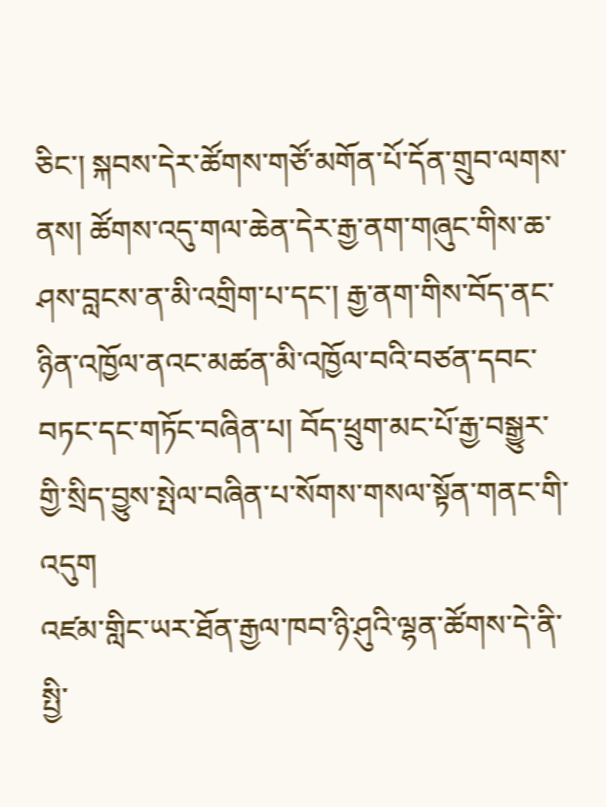ཅིང་། སྐབས་དེར་ཚོགས་གཙོ་མགོན་པོ་དོན་གྲུབ་ལགས་ནས། ཚོགས་འདུ་གལ་ཆེན་དེར་རྒྱ་ནག་གཞུང་གིས་ཆ་ཤས་བླངས་ན་མི་འགྲིག་པ་དང་། རྒྱ་ནག་གིས་བོད་ནང་ཉིན་འཁྱོལ་ནའང་མཚན་མི་འཁྱོལ་བའི་བཙན་དབང་བཏང་དང་གཏོང་བཞིན་པ། བོད་ཕྲུག་མང་པོ་རྒྱ་བསྒྱུར་གྱི་སྲིད་བྱུས་སྤེལ་བཞིན་པ་སོགས་གསལ་སྟོན་གནང་གི་འདུག
འཛམ་གླིང་ཡར་ཐོན་རྒྱལ་ཁབ་ཉི་ཤུའི་ལྷན་ཚོགས་དེ་ནི་སྤྱི་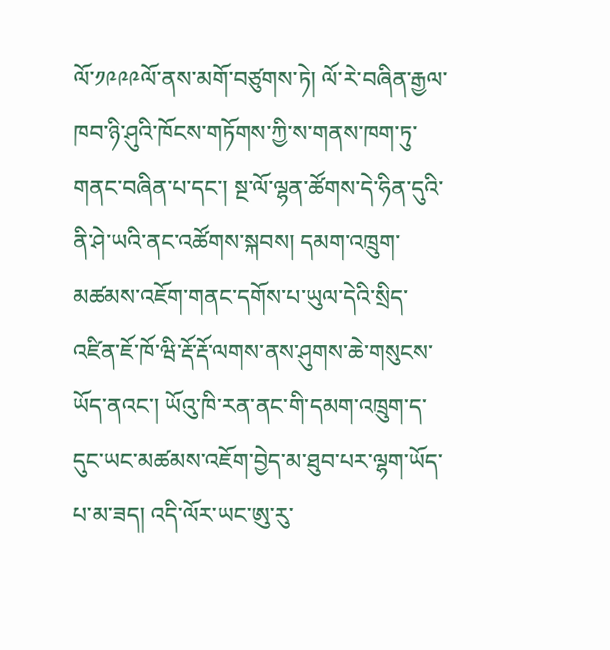ལོ་༡༩༩༩ལོ་ནས་མགོ་བཙུགས་ཏེ། ལོ་རེ་བཞིན་རྒྱལ་ཁབ་ཉི་ཤུའི་ཁོངས་གཏོགས་ཀྱི་ས་གནས་ཁག་ཏུ་གནང་བཞིན་པ་དང་། སྔ་ལོ་ལྷན་ཚོགས་དེ་ཧིན་དུའི་ནི་ཤེ་ཡའི་ནང་འཚོགས་སྐབས། དམག་འཁྲུག་མཚམས་འཇོག་གནང་དགོས་པ་ཡུལ་དེའི་སྲིད་འཛིན་ཇོ་ཁོ་ཝི་རྡོ་རྡོ་ལགས་ནས་ཤུགས་ཆེ་གསུངས་ཡོད་ནའང་། ཡོའུ་ཁི་རན་ནང་གི་དམག་འཁྲུག་ད་དུང་ཡང་མཚམས་འཇོག་བྱེད་མ་ཐུབ་པར་ལྷག་ཡོད་པ་མ་ཟད། འདི་ལོར་ཡང་ཨུ་རུ་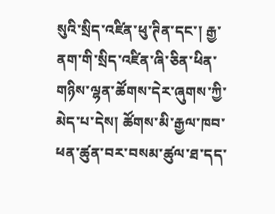སུའི་སྲིད་འཛིན་ཕུ་ཊིན་དང་། རྒྱ་ནག་གི་སྲིད་འཛིན་ཞི་ཅིན་ཕིན་གཉིས་ལྷན་ཚོགས་དེར་ཞུགས་ཀྱི་མེད་པ་དེས། ཚོགས་མི་རྒྱལ་ཁབ་ཕན་ཚུན་བར་བསམ་ཚུལ་ཐ་དད་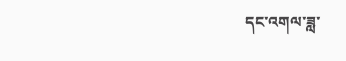དང་འགལ་ཟླ་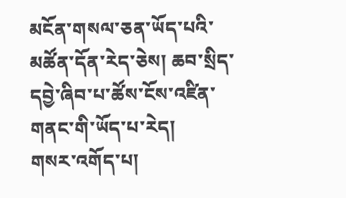མངོན་གསལ་ཅན་ཡོད་པའི་མཚོན་དོན་རེད་ཅེས། ཆབ་སྲིད་དབྱེ་ཞིབ་པ་ཚོས་ངོས་འཛིན་གནང་གི་ཡོད་པ་རེད།
གསར་འགོད་པ།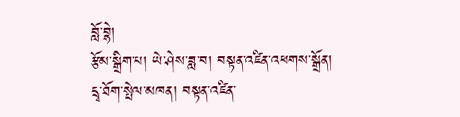བློ་བྷེ།
རྩོམ་སྒྲིག་པ། ཡེ་ཤེས་ཟླ་བ། བསྟན་འཛིན་འཕགས་སྒྲོན།
དྲྭ་ཐོག་སྤེལ་མཁན། བསྟན་འཛིན་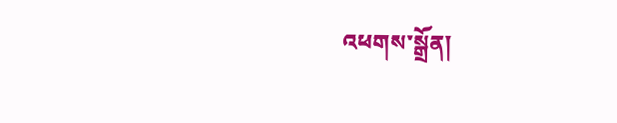འཕགས་སྒྲོན།